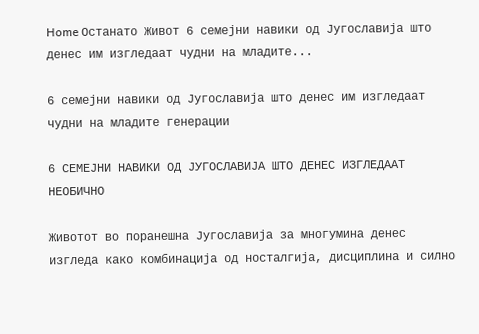Home Останато Живот 6 семејни навики од Југославија што денес им изгледаат чудни на младите...

6 семејни навики од Југославија што денес им изгледаат чудни на младите генерации

6 СЕМЕЈНИ НАВИКИ ОД ЈУГОСЛАВИЈА ШТО ДЕНЕС ИЗГЛЕДААТ НЕОБИЧНО

Животот во поранешна Југославија за многумина денес изгледа како комбинација од носталгија, дисциплина и силно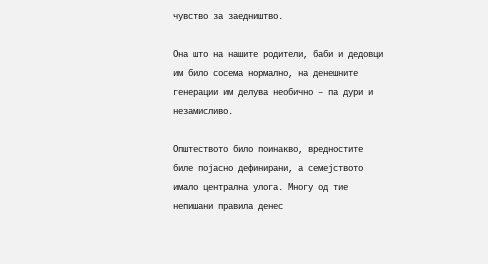чувство за заедништво.

Она што на нашите родители, баби и дедовци им било сосема нормално, на денешните генерации им делува необично – па дури и незамисливо.

Општеството било поинакво, вредностите биле појасно дефинирани, а семејството имало централна улога. Многу од тие непишани правила денес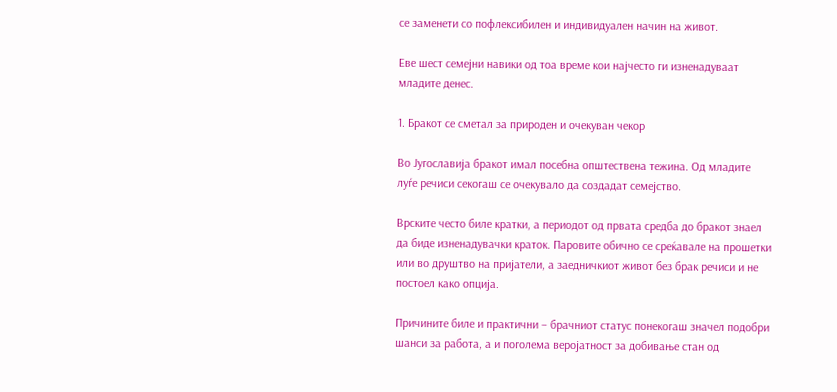се заменети со пофлексибилен и индивидуален начин на живот.

Еве шест семејни навики од тоа време кои најчесто ги изненадуваат младите денес.

1. Бракот се сметал за природен и очекуван чекор

Во Југославија бракот имал посебна општествена тежина. Од младите луѓе речиси секогаш се очекувало да создадат семејство.

Врските често биле кратки, а периодот од првата средба до бракот знаел да биде изненадувачки краток. Паровите обично се среќавале на прошетки или во друштво на пријатели, а заедничкиот живот без брак речиси и не постоел како опција.

Причините биле и практични – брачниот статус понекогаш значел подобри шанси за работа, а и поголема веројатност за добивање стан од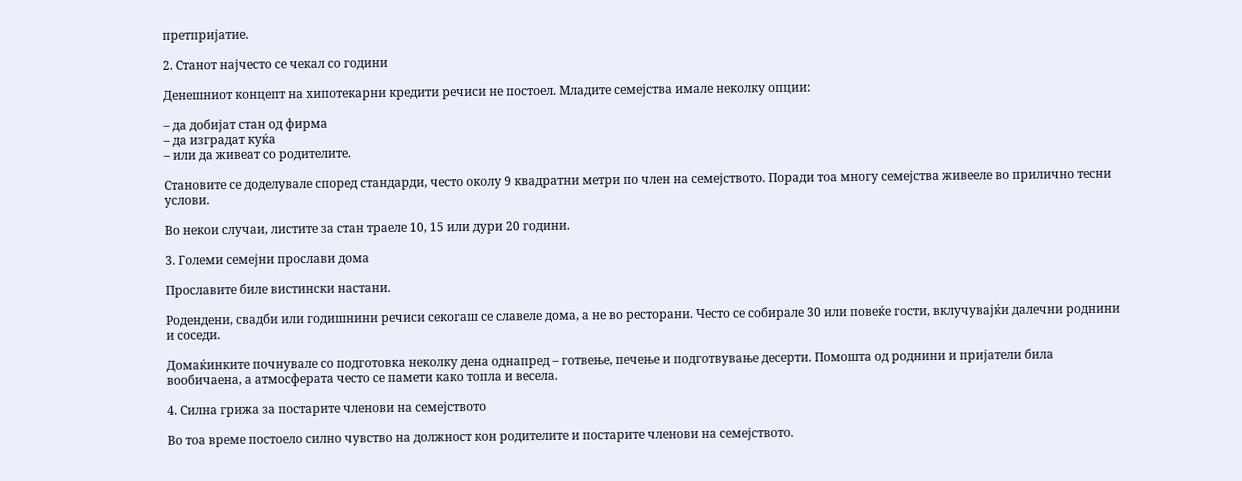претпријатие.

2. Станот најчесто се чекал со години

Денешниот концепт на хипотекарни кредити речиси не постоел. Младите семејства имале неколку опции:

– да добијат стан од фирма
– да изградат куќа
– или да живеат со родителите.

Становите се доделувале според стандарди, често околу 9 квадратни метри по член на семејството. Поради тоа многу семејства живееле во прилично тесни услови.

Во некои случаи, листите за стан траеле 10, 15 или дури 20 години.

3. Големи семејни прослави дома

Прославите биле вистински настани.

Родендени, свадби или годишнини речиси секогаш се славеле дома, а не во ресторани. Често се собирале 30 или повеќе гости, вклучувајќи далечни роднини и соседи.

Домаќинките почнувале со подготовка неколку дена однапред – готвење, печење и подготвување десерти. Помошта од роднини и пријатели била вообичаена, а атмосферата често се памети како топла и весела.

4. Силна грижа за постарите членови на семејството

Во тоа време постоело силно чувство на должност кон родителите и постарите членови на семејството.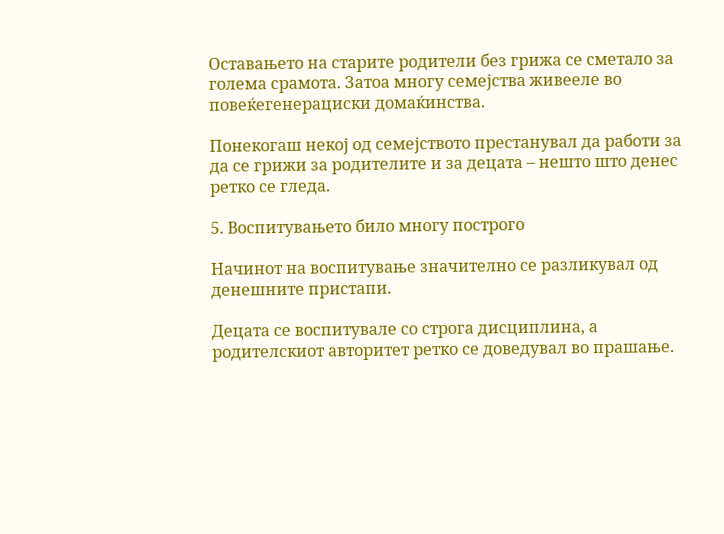Оставањето на старите родители без грижа се сметало за голема срамота. Затоа многу семејства живееле во повеќегенерациски домаќинства.

Понекогаш некој од семејството престанувал да работи за да се грижи за родителите и за децата – нешто што денес ретко се гледа.

5. Воспитувањето било многу построго

Начинот на воспитување значително се разликувал од денешните пристапи.

Децата се воспитувале со строга дисциплина, а родителскиот авторитет ретко се доведувал во прашање.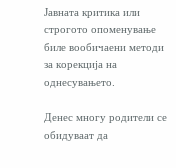Јавната критика или строгото опоменување биле вообичаени методи за корекција на однесувањето.

Денес многу родители се обидуваат да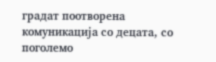градат поотворена комуникација со децата, со поголемо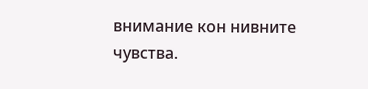внимание кон нивните чувства.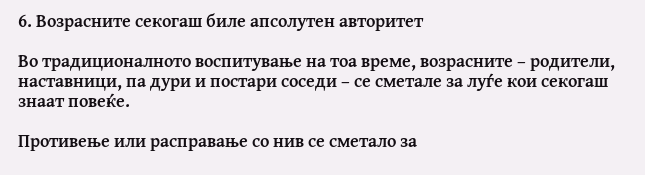6. Возрасните секогаш биле апсолутен авторитет

Во традиционалното воспитување на тоа време, возрасните – родители, наставници, па дури и постари соседи – се сметале за луѓе кои секогаш знаат повеќе.

Противење или расправање со нив се сметало за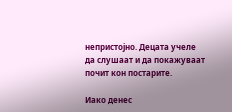непристојно. Децата учеле да слушаат и да покажуваат почит кон постарите.

Иако денес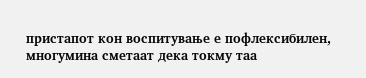пристапот кон воспитување е пофлексибилен, многумина сметаат дека токму таа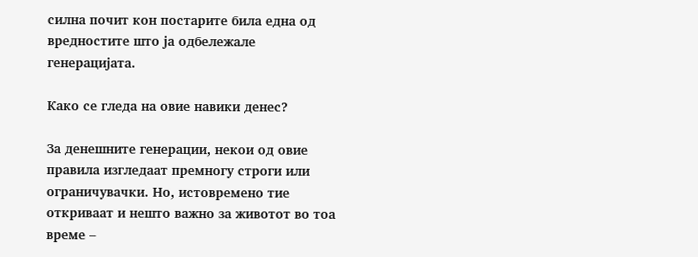силна почит кон постарите била една од вредностите што ја одбележале генерацијата.

Како се гледа на овие навики денес?

За денешните генерации, некои од овие правила изгледаат премногу строги или ограничувачки. Но, истовремено тие откриваат и нешто важно за животот во тоа време –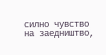силно чувство на заедништво,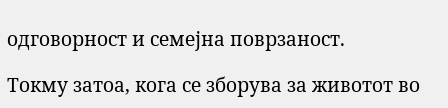одговорност и семејна поврзаност.

Токму затоа, кога се зборува за животот во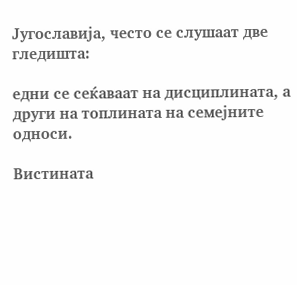Југославија, често се слушаат две гледишта:

едни се сеќаваат на дисциплината, а други на топлината на семејните односи.

Вистината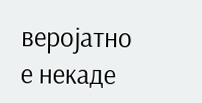веројатно е некаде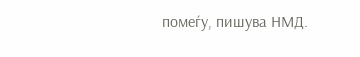помеѓу, пишува НМД.